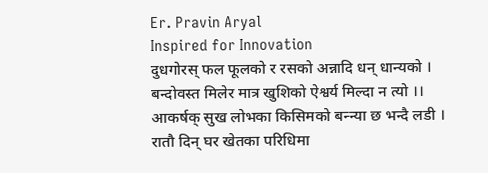Er. Pravin Aryal
Inspired for Innovation
दुधगोरस् फल फूलको र रसको अन्नादि धन् धान्यको ।
बन्दोवस्त मिलेर मात्र खुशिको ऐश्वर्य मिल्दा न त्यो ।।
आकर्षक् सुख लोभका किसिमको बन्न्या छ भन्दै लडी ।
रातौ दिन् घर खेतका परिधिमा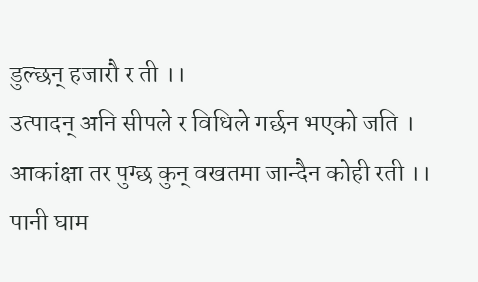डुल्छन् हजारौ र ती ।।
उत्पादन् अनि सीपले र विधिले गर्छन भएको जति ।
आकांक्षा तर पुग्छ कुन् वखतमा जान्दैन कोही रती ।।
पानी घाम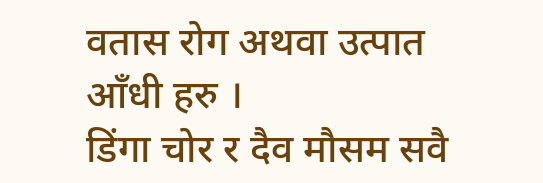वतास रोग अथवा उत्पात आँधी हरु ।
डिंगा चोर र दैव मौसम सवै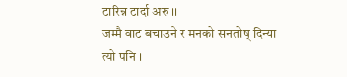टारिन्न टार्दा अरु ।।
जम्मै वाट बचाउने र मनको सनतोष् दिन्या त्यो पनि ।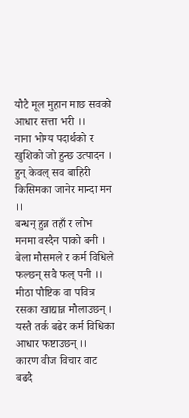यौटै मूल मुहान माछ सवको आधार सत्ता भरी ।।
नाना भोग्य पदार्थको र खुशिको जो हुन्छ उत्पादन ।
हुन् केवल् सव बाहिरी किसिमका जानेर मान्दा मन ।।
बन्धन् हुन्न तहाँ र लोभ मनमा वस्दैन पाको बनी ।
बेला मौसमले र कर्म विधिले फल्छन् सवै फल् पनी ।।
मीठा पौष्टिक वा पवित्र रसका खाद्यान्न मौलाउछन् ।
यस्तै तर्क बढेर कर्म विधिका आधार फष्टाउछन् ।।
कारण वीज विचार वाट बढदै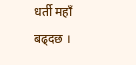धर्ती महाँ बढ्दछ ।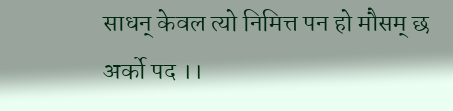साधन् केवल त्यो निमित्त पन हो मौसम् छ अर्को पद ।।